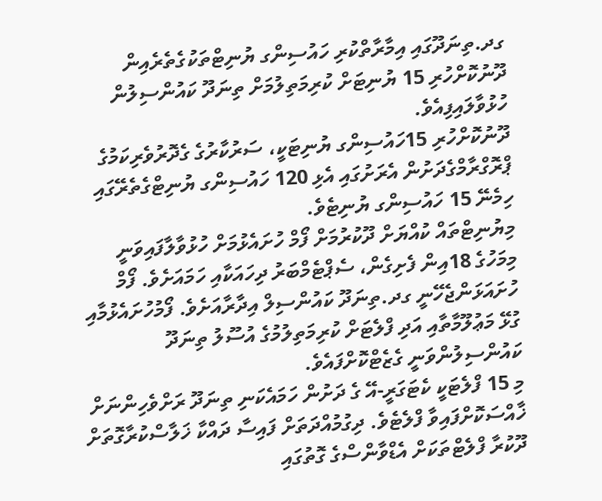ގދ.ތިނަދޫގައި އިމާރާތްކުރި ހައުސިންގ ޔުނިޓްތަކުގެތެރެއިން ދޫނުކޮށްހުރި 15 ޔުނިޓަށް ކުރިމަތިލުމަށް ތިނަދޫ ކައުންސިލުން ހުޅުވާލައިފިއެވެ.
ދޫނުކޮށްހުރި 15ހައުސިންގ ޔުނިޓަކީ، ސަރުކާރުގެ ގެދޮރުވެރިކަމުގެ ޕްރޮގްރާމްގެދަށުން އެރަށުގައި އެޅި 120 ހައުސިންގ ޔުނިޓްގެތެރޭގައި ހިމެނޭ 15 ހައުސިންގ ޔުނިޓެވެ.
މިޔުނިޓްތައް ކުއްޔަށް ދޫކުރުމަށް ފޯމް ހުށައެޅުމަށް ހުޅުވާލާފައިވަނީ މިމަހުގެ 18އިން ފެށިގެން، ސެޕްޓެމްބަރު ދިހައަކާއި ހަމައަށެވެ. ފޯމް ހުށައަޅަންޖެހޭނީ ގދ.ތިނަދޫ ކައުންސިލް އިދާރާއަށެވެ. ފޯމުހުށައެޅުމާއި ގުޅޭ މަޢުލޫމާތާއި އަދި ފްލެޓަށް ކުރިމަތިލުމުގެ އުސޫލު ތިނަދޫ ކައުންސިލުންވަނީ ގެޒެޓްކޮށްފައެވެ.
މި 15 ފްލެޓަކީ ކެޓަގަރީ-އޭ ގެ ދަށުން ހަމައެކަނި ތިނަދޫ ރަށްވެހިންނަށް ޚާއްސަކޮށްފައިވާ ފްލެޓެވެ. ދިގުމުއްދަތަށް ފައިސާ ދައްކާ ޚަލާސްކުރާގޮތަށް ދޫކުރާ ފްލެޓްތަކަށް އެޑްވާންސްގެ ގޮތުގައި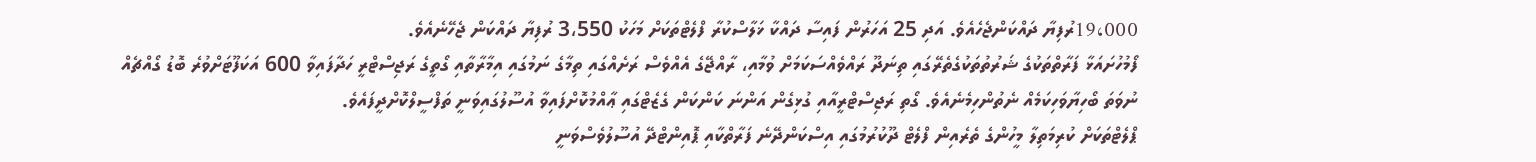19،000ރުފިޔާ ދައްކަންޖެހެއެވެ. އަދި 25 އަހަރުން ފައިސާ ދައްކާ ޚަލާސްކުރާ ފްލެޓްތަކަށް މަހަކު 3،550 ރުފިޔާ ދައްކަން ޖެހޭނެއެވެ.
ފޯމުހުށައަޅާ ފަރާތްތަކުގެ ޝަރުތުތަކުގެތެރޭގައި ތިނަދޫ ރައްވެއްސަކަމަށް ވުމާއި، ރާއްޖޭގެ އެއްވެސް ރަށެއްގައި ތިމާގެ ނަމުގައި އިމާރާތާއި ގޯތީގެ ރަޖިސްޓްރީ ހަދާފައިވާ 600 އަކަފޫޓަށްވުރެ ބޮޑު ގޯއްޗެއް ނުވަތަ ބޯހިޔާވަހިކަމެއް ނެތުންހިމެނެއެވެ. ގޯތި ރަޖިސްޓްރީއާއި ގުޅިގެން އަންނަ ކަންކަން ގެޒެޓްގައި ޢާއްމުކޮށްފައިވާ އުސޫލުގައިވަނީ ތަފްސީލްކޮށްދީފައެވެ.
ޕްލެޓްތަކަށް ކުރިމަތިލާ މީހުންގެ ތެރެއިން ފްލެޓް ދޫކުރުމުގައި އިސްކަންދޭނެ ފަރާތްކާއި ޕޮއިންޓްދޭ އުސޫލުވެސްވަނީ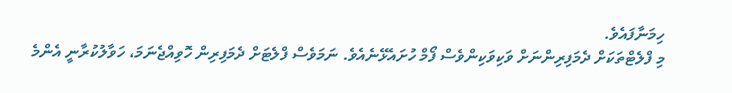ހިމަނާފައެވެ.
މި ފްލެޓްތަކަށް ދެމަފިރިންނަށް ވަކިވަކިންވެސް ފޯމް ހުށައެޅޭނެއެވެ. ނަމަވެސް ފްލެޓަށް ދެމަފިރިން ހޮވިއްޖެނަމަ، ހަވާލުކުރާނީ އެންމެ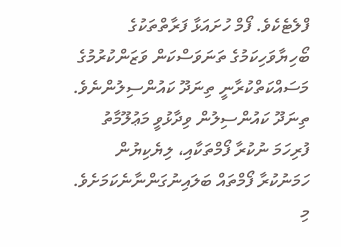ފްލެޓެކެވެ. ފޯމް ހުށައަޅާ ފަރާތްތަކުގެ ބޯހިޔާވަހިކަމުގެ ތަނަވަސްކަން ވަޒަންކުރުމުގެ މަސައްކަތްކުރާނީ ތިނަދޫ ކައުންސިލުންނެވެ.
ތިނަދޫ ކައުންސިލުން ވިދާޅުވީ މަޢުލޫމާތު ފުރިހަމަ ނުކުރާ ފޯމްތަކާއި، ލިޔެކިޔުން ހަމަނުކުރާ ފޯމްތައް ބަލައިނުގަންނާނެކަމަށެވެ. މި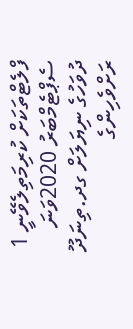ފްލެޓްތަކަށް ކުރިމަތިލެވޭނީ 1 ސެޕްޓެމްބަރު 2020ވަނަ ދުވަހުގެ ނިޔަލަށް ގދ.ތިނަދޫ ރަށްވެހިންގެ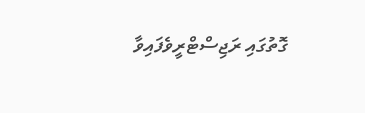ގޮތުގައި ރަޖިސްޓްރީވެފައިވާ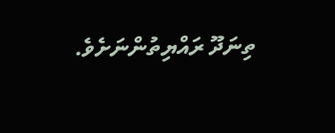ތިނަދޫ ރައްޔިތުންނަށެވެ.